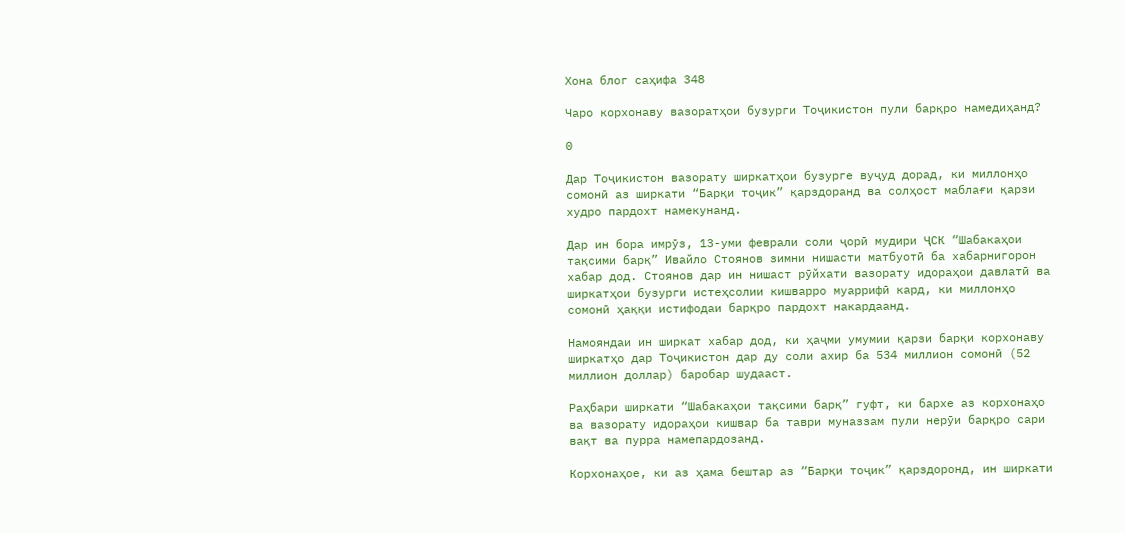Хона блог саҳифа 348

Чаро корхонаву вазоратҳои бузурги Тоҷикистон пули барқро намедиҳанд?

0

Дар Тоҷикистон вазорату ширкатҳои бузурге вуҷуд дорад, ки миллонҳо сомонӣ аз ширкати “Барқи тоҷик” қарздоранд ва солҳост маблағи қарзи худро пардохт намекунанд.

Дар ин бора имрӯз, 13-уми феврали соли ҷорӣ мудири ҶСК “Шабакаҳои тақсими барқ” Ивайло Стоянов зимни нишасти матбуотӣ ба хабарнигорон хабар дод. Стоянов дар ин нишаст рӯйхати вазорату идораҳои давлатӣ ва ширкатҳои бузурги истеҳсолии кишварро муаррифӣ кард, ки миллонҳо сомонӣ ҳаққи истифодаи барқро пардохт накардаанд.

Намояндаи ин ширкат хабар дод, ки ҳаҷми умумии қарзи барқи корхонаву ширкатҳо дар Тоҷикистон дар ду соли ахир ба 534 миллион сомонӣ (52 миллион доллар) баробар шудааст.

Раҳбари ширкати “Шабакаҳои тақсими барқ” гуфт, ки бархе аз корхонаҳо ва вазорату идораҳои кишвар ба таври муназзам пули нерӯи барқро сари вақт ва пурра намепардозанд.

Корхонаҳое, ки аз ҳама бештар аз “Барқи тоҷик” қарздоронд, ин ширкати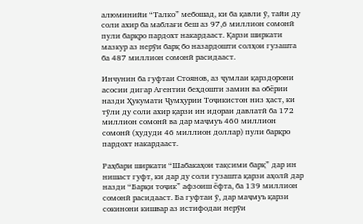алюминийи “Талко” мебошад, ки ба қавли ӯ, тайи ду соли ахир ба маблағи беш аз 97,6 миллион сомонӣ пули барқро пардохт накардааст. Қарзи ширкати мазкур аз нерӯи барқ бо назардошти солҳои гузашта ба 487 миллион сомонӣ расидааст.

Инчунин ба гуфтаи Стоянов, аз ҷумлаи қарздорони асосии дигар Агентии беҳдошти замин ва обёрии назди Ҳукумати Ҷумҳурии Тоҷикистон низ ҳаст, ки тӯли ду соли ахир қарзи ин идораи давлатӣ ба 172 миллион сомонӣ ва дар маҷмуъ 460 миллион сомонӣ (ҳудуди 46 миллион доллар) пули барқро пардохт накардааст.

Раҳбари ширкати “Шабакаҳои тақсими барқ” дар ин нишаст гуфт, ки дар ду соли гузашта қарзи аҳолӣ дар назди “Барқи тоҷик” афзоиш ёфта, ба 139 миллион сомонӣ расидааст. Ба гуфтаи ӯ, дар маҷмуъ қарзи сокинони кишвар аз истифодаи нерӯи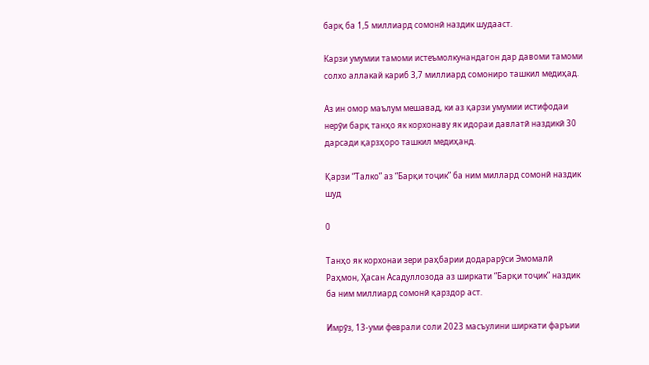барқ ба 1,5 миллиард сомонӣ наздик шудааст.

Карзи умумии тамоми истеъмолкунандагон дар давоми тамоми солхо аллакай кариб 3,7 миллиард сомониро ташкил медиҳад.

Аз ин омор маълум мешавад, ки аз қарзи умумии истифодаи нерӯи барқ танҳо як корхонаву як идораи давлатӣ наздикӣ 30 дарсади қарзҳоро ташкил медиҳанд.

Қарзи “Талко” аз “Барқи тоҷик” ба ним миллард сомонӣ наздик шуд

0

Танҳо як корхонаи зери раҳбарии додарарӯси Эмомалӣ Раҳмон, Ҳасан Асадуллозода аз ширкати “Барқи тоҷик” наздик ба ним миллиард сомонӣ қарздор аст.

Имрӯз, 13-уми феврали соли 2023 масъулини ширкати фаръии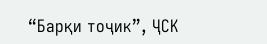“Барқи тоҷик”, ҶСК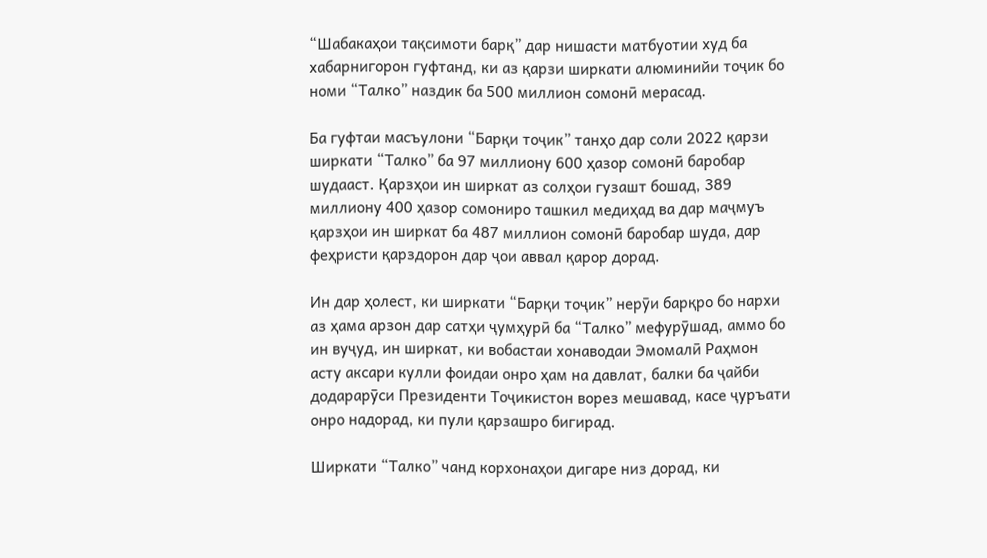“Шабакаҳои тақсимоти барқ” дар нишасти матбуотии худ ба хабарнигорон гуфтанд, ки аз қарзи ширкати алюминийи тоҷик бо номи “Талко” наздик ба 500 миллион сомонӣ мерасад.

Ба гуфтаи масъулони “Барқи тоҷик” танҳо дар соли 2022 қарзи ширкати “Талко” ба 97 миллиону 600 ҳазор сомонӣ баробар шудааст. Қарзҳои ин ширкат аз солҳои гузашт бошад, 389 миллиону 400 ҳазор сомониро ташкил медиҳад ва дар маҷмуъ қарзҳои ин ширкат ба 487 миллион сомонӣ баробар шуда, дар феҳристи қарздорон дар ҷои аввал қарор дорад.

Ин дар ҳолест, ки ширкати “Барқи тоҷик” нерӯи барқро бо нархи аз ҳама арзон дар сатҳи ҷумҳурӣ ба “Талко” мефурӯшад, аммо бо ин вуҷуд, ин ширкат, ки вобастаи хонаводаи Эмомалӣ Раҳмон асту аксари кулли фоидаи онро ҳам на давлат, балки ба ҷайби додарарӯси Президенти Тоҷикистон ворез мешавад, касе ҷуръати онро надорад, ки пули қарзашро бигирад.

Ширкати “Талко” чанд корхонаҳои дигаре низ дорад, ки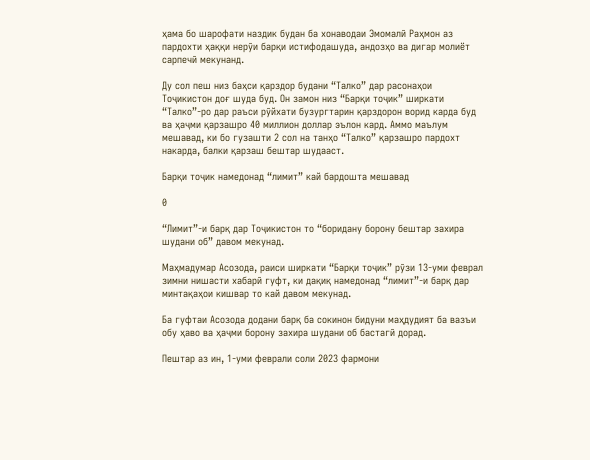ҳама бо шарофати наздик будан ба хонаводаи Эмомалӣ Раҳмон аз пардохти ҳаққи нерӯи барқи истифодашуда, андозҳо ва дигар молиёт сарпечӣ мекунанд.

Ду сол пеш низ баҳси қарздор будани “Талко” дар расонаҳои Тоҷикистон доғ шуда буд. Он замон низ “Барқи тоҷик” ширкати “Талко”-ро дар раъси рӯйхати бузургтарин қарздорон ворид карда буд ва ҳаҷми қарзашро 40 миллион доллар эълон кард. Аммо маълум мешавад, ки бо гузашти 2 сол на танҳо “Талко” қарзашро пардохт накарда, балки қарзаш бештар шудааст.

Барқи тоҷик намедонад “лимит” кай бардошта мешавад

0

“Лимит”-и барқ дар Тоҷикистон то “боридану борону бештар захира шудани об” давом мекунад.

Маҳмадумар Асозода, раиси ширкати “Барқи тоҷик” рӯзи 13-уми феврал зимни нишасти хабарӣ гуфт, ки дақиқ намедонад “лимит”-и барқ дар минтақаҳои кишвар то кай давом мекунад.

Ба гуфтаи Асозода додани барқ ба сокинон бидуни маҳдудият ба вазъи обу ҳаво ва ҳаҷми борону захира шудани об бастагӣ дорад.

Пештар аз ин, 1-уми феврали соли 2023 фармони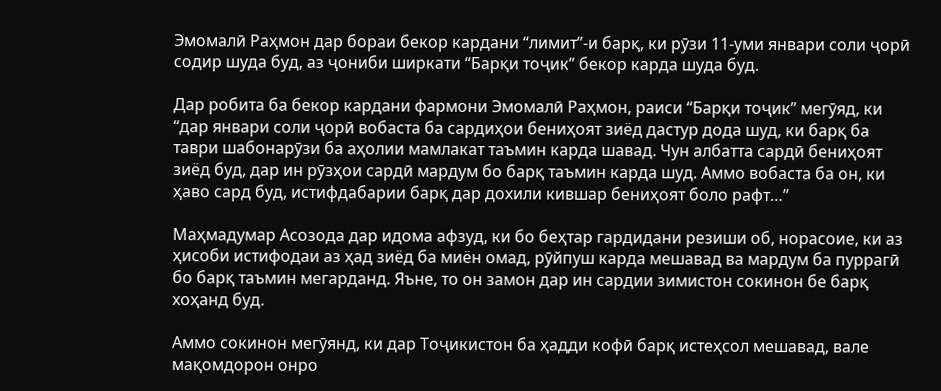Эмомалӣ Раҳмон дар бораи бекор кардани “лимит”-и барқ, ки рӯзи 11-уми январи соли ҷорӣ содир шуда буд, аз ҷониби ширкати “Барқи тоҷик” бекор карда шуда буд.

Дар робита ба бекор кардани фармони Эмомалӣ Раҳмон, раиси “Барқи тоҷик” мегӯяд, ки “дар январи соли ҷорӣ вобаста ба сардиҳои бениҳоят зиёд дастур дода шуд, ки барқ ба таври шабонарӯзи ба аҳолии мамлакат таъмин карда шавад. Чун албатта сардӣ бениҳоят зиёд буд, дар ин рӯзҳои сардӣ мардум бо барқ таъмин карда шуд. Аммо вобаста ба он, ки ҳаво сард буд, истифдабарии барқ дар дохили кившар бениҳоят боло рафт…”

Маҳмадумар Асозода дар идома афзуд, ки бо беҳтар гардидани резиши об, норасоие, ки аз ҳисоби истифодаи аз ҳад зиёд ба миён омад, рӯйпуш карда мешавад ва мардум ба пуррагӣ бо барқ таъмин мегарданд. Яъне, то он замон дар ин сардии зимистон сокинон бе барқ хоҳанд буд.

Аммо сокинон мегӯянд, ки дар Тоҷикистон ба ҳадди кофӣ барқ истеҳсол мешавад, вале мақомдорон онро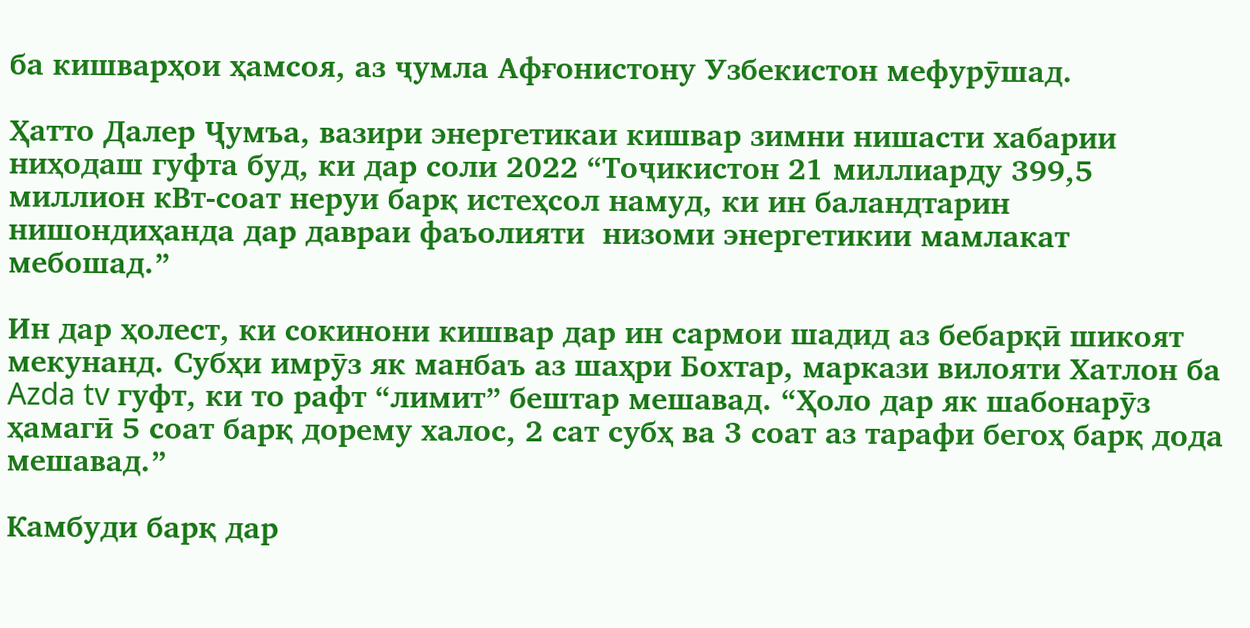ба кишварҳои ҳамсоя, аз ҷумла Афғонистону Узбекистон мефурӯшад.

Ҳатто Далер Ҷумъа, вазири энергетикаи кишвар зимни нишасти хабарии ниҳодаш гуфта буд, ки дар соли 2022 “Тоҷикистон 21 миллиарду 399,5 миллион кВт-соат неруи барқ истеҳсол намуд, ки ин баландтарин нишондиҳанда дар давраи фаъолияти  низоми энергетикии мамлакат мебошад.”

Ин дар ҳолест, ки сокинони кишвар дар ин сармои шадид аз бебарқӣ шикоят мекунанд. Субҳи имрӯз як манбаъ аз шаҳри Бохтар, маркази вилояти Хатлон ба Azda tv гуфт, ки то рафт “лимит” бештар мешавад. “Ҳоло дар як шабонарӯз ҳамагӣ 5 соат барқ дорему халос, 2 сат субҳ ва 3 соат аз тарафи бегоҳ барқ дода мешавад.”

Камбуди барқ дар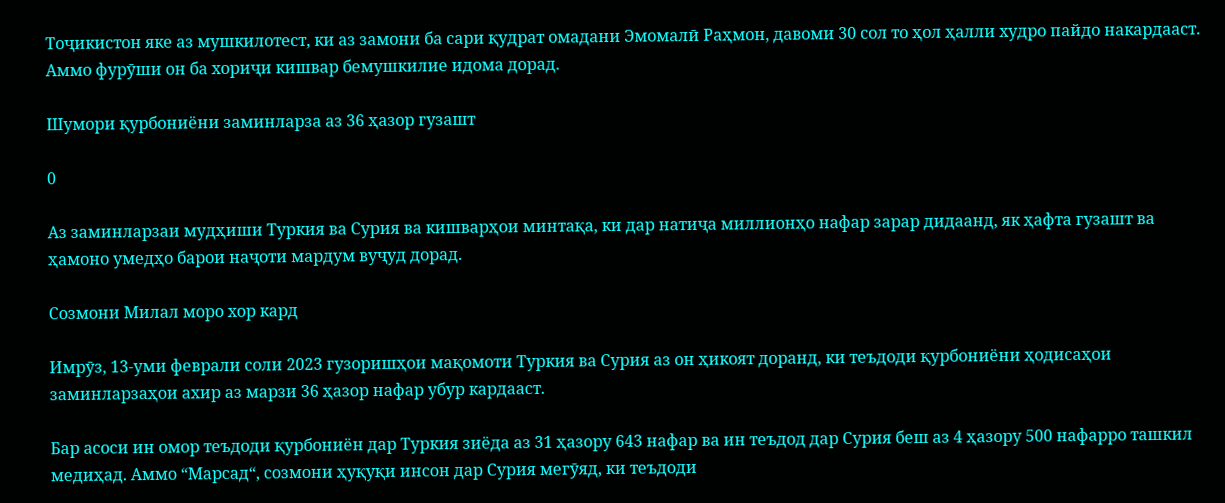Тоҷикистон яке аз мушкилотест, ки аз замони ба сари қудрат омадани Эмомалӣ Раҳмон, давоми 30 сол то ҳол ҳалли худро пайдо накардааст. Аммо фурӯши он ба хориҷи кишвар бемушкилие идома дорад.

Шумори қурбониёни заминларза аз 36 ҳазор гузашт

0

Аз заминларзаи мудҳиши Туркия ва Сурия ва кишварҳои минтақа, ки дар натиҷа миллионҳо нафар зарар дидаанд, як ҳафта гузашт ва ҳамоно умедҳо барои наҷоти мардум вуҷуд дорад.

Созмони Милал моро хор кард

Имрӯз, 13-уми феврали соли 2023 гузоришҳои мақомоти Туркия ва Сурия аз он ҳикоят доранд, ки теъдоди қурбониёни ҳодисаҳои заминларзаҳои ахир аз марзи 36 ҳазор нафар убур кардааст.

Бар асоси ин омор теъдоди қурбониён дар Туркия зиёда аз 31 ҳазору 643 нафар ва ин теъдод дар Сурия беш аз 4 ҳазору 500 нафарро ташкил медиҳад. Аммо “Марсад“, созмони ҳуқуқи инсон дар Сурия мегӯяд, ки теъдоди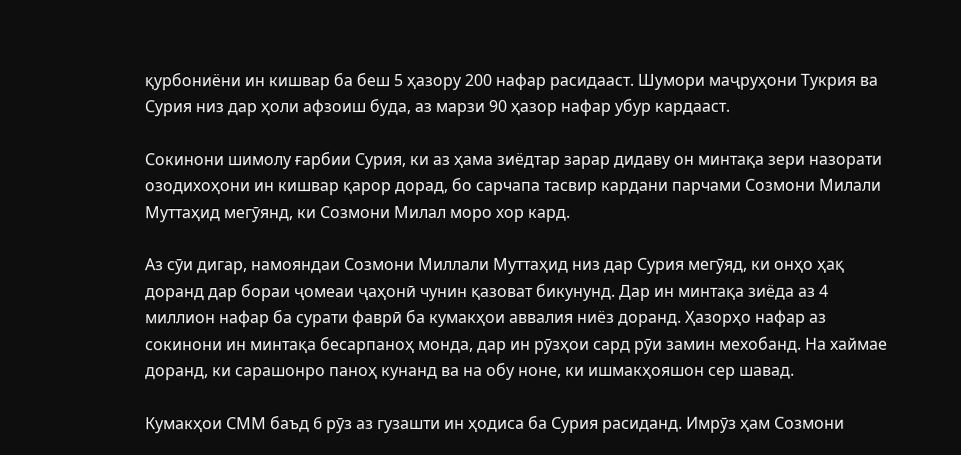қурбониёни ин кишвар ба беш 5 ҳазору 200 нафар расидааст. Шумори маҷруҳони Тукрия ва Сурия низ дар ҳоли афзоиш буда, аз марзи 90 ҳазор нафар убур кардааст.

Сокинони шимолу ғарбии Сурия, ки аз ҳама зиёдтар зарар дидаву он минтақа зери назорати озодихоҳони ин кишвар қарор дорад, бо сарчапа тасвир кардани парчами Созмони Милали Муттаҳид мегӯянд, ки Созмони Милал моро хор кард.

Аз сӯи дигар, намояндаи Созмони Миллали Муттаҳид низ дар Сурия мегӯяд, ки онҳо ҳақ доранд дар бораи ҷомеаи ҷаҳонӣ чунин қазоват бикунунд. Дар ин минтақа зиёда аз 4 миллион нафар ба сурати фаврӣ ба кумакҳои аввалия ниёз доранд. Ҳазорҳо нафар аз сокинони ин минтақа бесарпаноҳ монда, дар ин рӯзҳои сард рӯи замин мехобанд. На хаймае доранд, ки сарашонро паноҳ кунанд ва на обу ноне, ки ишмакҳояшон сер шавад.

Кумакҳои СММ баъд 6 рӯз аз гузашти ин ҳодиса ба Сурия расиданд. Имрӯз ҳам Созмони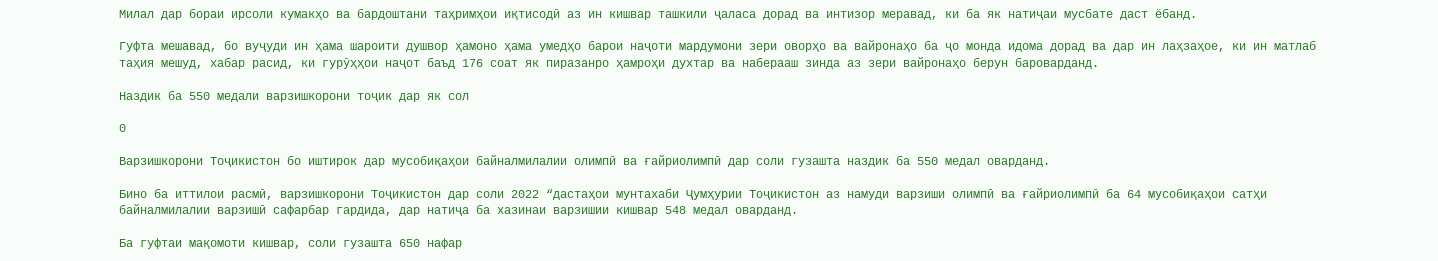Милал дар бораи ирсоли кумакҳо ва бардоштани таҳримҳои иқтисодӣ аз ин кишвар ташкили ҷаласа дорад ва интизор меравад, ки ба як натиҷаи мусбате даст ёбанд.

Гуфта мешавад, бо вуҷуди ин ҳама шароити душвор ҳамоно ҳама умедҳо барои наҷоти мардумони зери оворҳо ва вайронаҳо ба ҷо монда идома дорад ва дар ин лаҳзаҳое, ки ин матлаб таҳия мешуд, хабар расид, ки гурӯҳҳои наҷот баъд 176 соат як пиразанро ҳамроҳи духтар ва наберааш зинда аз зери вайронаҳо берун бароварданд.

Наздик ба 550 медали варзишкорони тоҷик дар як сол

0

Варзишкорони Тоҷикистон бо иштирок дар мусобиқаҳои байналмилалии олимпӣ ва ғайриолимпӣ дар соли гузашта наздик ба 550 медал оварданд.

Бино ба иттилои расмӣ, варзишкорони Тоҷикистон дар соли 2022 “дастаҳои мунтахаби Ҷумҳурии Тоҷикистон аз намуди варзиши олимпӣ ва ғайриолимпӣ ба 64 мусобиқаҳои сатҳи байналмилалии варзишӣ сафарбар гардида, дар натиҷа ба хазинаи варзишии кишвар 548 медал оварданд.

Ба гуфтаи мақомоти кишвар, соли гузашта 650 нафар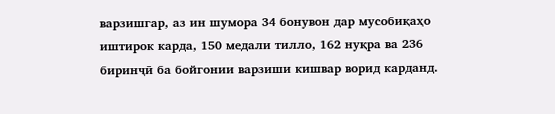варзишгар, аз ин шумора 34 бонувон дар мусобиқаҳо иштирок карда, 150 медали тилло, 162 нуқра ва 236 биринҷӣ ба бойгонии варзиши кишвар ворид карданд.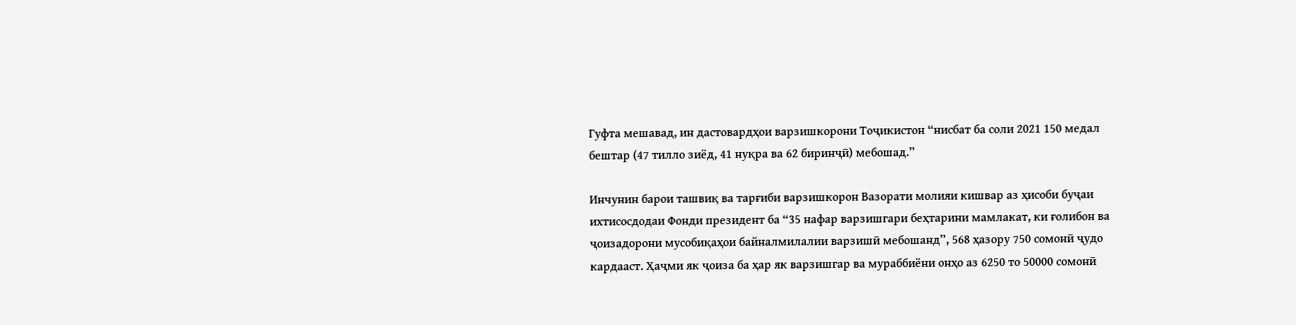Гуфта мешавад, ин дастовардҳои варзишкорони Тоҷикистон “нисбат ба соли 2021 150 медал бештар (47 тилло зиёд, 41 нуқра ва 62 биринҷӣ) мебошад.”

Инчунин барои ташвиқ ва тарғиби варзишкорон Вазорати молияи кишвар аз ҳисоби буҷаи ихтисосдодаи Фонди президент ба “35 нафар варзишгари беҳтарини мамлакат, ки ғолибон ва ҷоизадорони мусобиқаҳои байналмилалии варзишӣ мебошанд”, 568 ҳазору 750 сомонӣ ҷудо кардааст. Ҳаҷми як ҷоиза ба ҳар як варзишгар ва мураббиёни онҳо аз 6250 то 50000 сомонӣ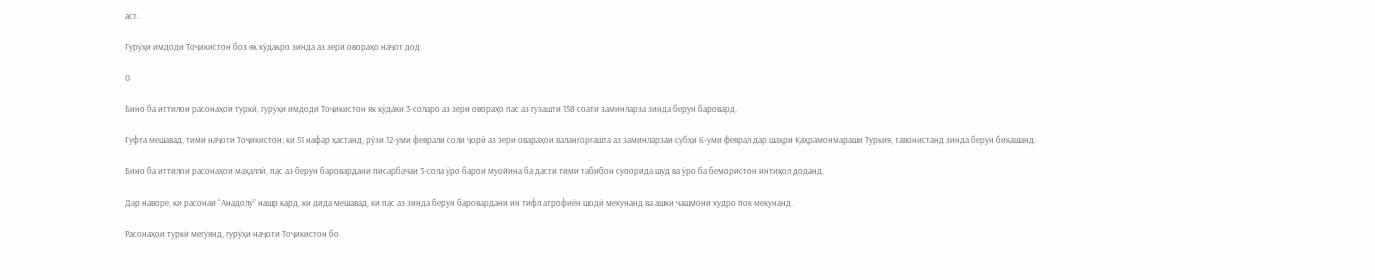аст.

Гурӯҳи имдоди Тоҷикистон боз як кӯдакро зинда аз зери овораҳо наҷот дод

0

Бино ба иттилои расонаҳои туркӣ, гурӯҳи имдоди Тоҷикистон як кӯдаки 3-соларо аз зери овораҳо пас аз гузашти 158 соати заминларза зинда берун баровард.

Гуфта мешавад, тими наҷоти Тоҷикистон, ки 51 нафар ҳастанд, рӯзи 12-уми феврали соли ҷорӣ аз зери овараҳои валангоргашта аз заминларзаи субҳи 6-уми феврал дар шаҳри Қаҳрамонмараши Туркия, тавонистанд зинда берун бикашанд.

Бино ба иттилои расонаҳои маҳаллӣ, пас аз берун баровардани писарбачаи 3-сола ӯро барои муойина ба дасти тими табибон супорида шуд ва ӯро ба бемористон интиқол доданд.

Дар наворе, ки расонаи “Анадолу” нашр кард, ки дида мешавад, ки пас аз зинда берун баровардани ин тифл атрофиён шодӣ мекунанд ва ашки чашмони худро пок мекунанд.

Расонаҳои туркӣ мегӯянд, гурӯҳи наҷоти Тоҷикистон бо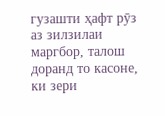гузашти ҳафт рӯз аз зилзилаи маргбор, талош доранд то касоне, ки зери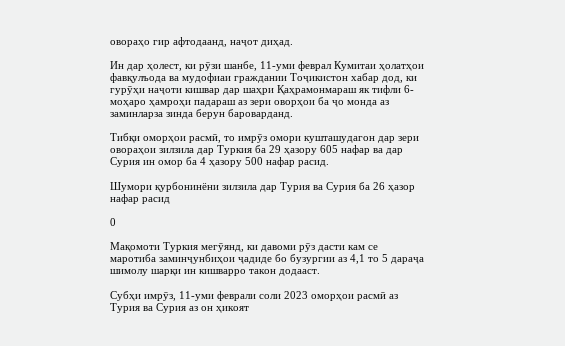овораҳо гир афтодаанд, наҷот диҳад.

Ин дар ҳолест, ки рӯзи шанбе, 11-уми феврал Кумитаи ҳолатҳои фавқулъода ва мудофиаи граждании Тоҷикистон хабар дод, ки гурӯҳи наҷоти кишвар дар шаҳри Қаҳрамонмараш як тифли 6-моҳаро ҳамроҳи падараш аз зери оворҳои ба ҷо монда аз заминларза зинда берун бароварданд.

Тибқи оморҳои расмӣ, то имрӯз омори кушташудагон дар зери овораҳои зилзила дар Туркия ба 29 ҳазору 605 нафар ва дар Сурия ин омор ба 4 ҳазору 500 нафар расид.

Шумори қурбонинёни зилзила дар Турия ва Сурия ба 26 ҳазор нафар расид

0

Мақомоти Туркия мегӯянд, ки давоми рӯз дасти кам се маротиба заминҷунбиҳои ҷадиде бо бузургии аз 4,1 то 5 дараҷа шимолу шарқи ин кишварро такон додааст.

Субҳи имрӯз, 11-уми феврали соли 2023 оморҳои расмӣ аз Турия ва Сурия аз он ҳикоят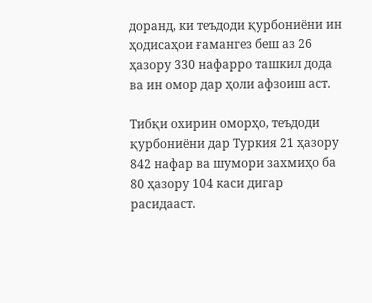доранд, ки теъдоди қурбониёни ин ҳодисаҳои ғамангез беш аз 26 ҳазору 330 нафарро ташкил дода ва ин омор дар ҳоли афзоиш аст.

Тибқи охирин оморҳо, теъдоди қурбониёни дар Туркия 21 ҳазору 842 нафар ва шумори захмиҳо ба 80 ҳазору 104 каси дигар расидааст.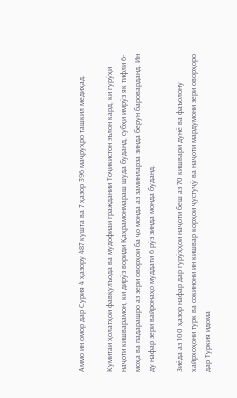Аммо ин омор дар Сурия 4 ҳазору 487 кушта ва 7 ҳазор 396 маҷруҳро ташкил медиҳад.

Кумитаи ҳолатҳои фавқулъода ва мудофиаи граждании Тоҷикистон эълон кард, ки гурӯҳи наҷоти кишварамон, ки дирӯз вориди Қаҳрамонмараш шуда буданд, субҳи имрӯз як тифли 6-моҳа ва падарашро аз зери оворҳои ба ҷо монда аз заминларза зинда берун бароварданд. Ин ду нафар зери вайронаҳо муддати 6 рӯз зинда монда буданд.

Зиёда аз 100 ҳазор нафар дар гурӯҳҳои наҷоти беш аз 70 кишвари дунё ва фаъолону хайрхоҳони турк ва сокинони ин кишвар корҳои ҷустуҷӯ ва наҷоти мардумони зери оворҳоро дар Туркия идома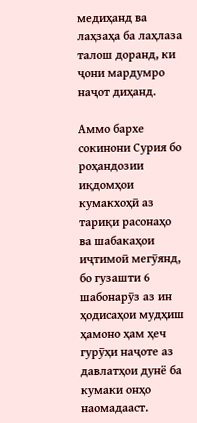медиҳанд ва лаҳзаҳа ба лаҳлаза талош доранд, ки ҷони мардумро наҷот диҳанд.

Аммо бархе сокинони Сурия бо роҳандозии иқдомҳои кумакхоҳӣ аз тариқи расонаҳо ва шабакаҳои иҷтимоӣ мегӯянд, бо гузашти 6 шабонарӯз аз ин ҳодисаҳои мудҳиш ҳамоно ҳам ҳеч гурӯҳи наҷоте аз давлатҳои дунё ба кумаки онҳо наомадааст.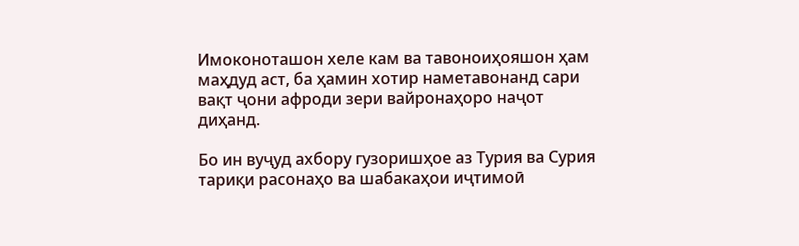Имоконоташон хеле кам ва тавоноиҳояшон ҳам маҳдуд аст, ба ҳамин хотир наметавонанд сари вақт ҷони афроди зери вайронаҳоро наҷот диҳанд.

Бо ин вуҷуд ахбору гузоришҳое аз Турия ва Сурия тариқи расонаҳо ва шабакаҳои иҷтимоӣ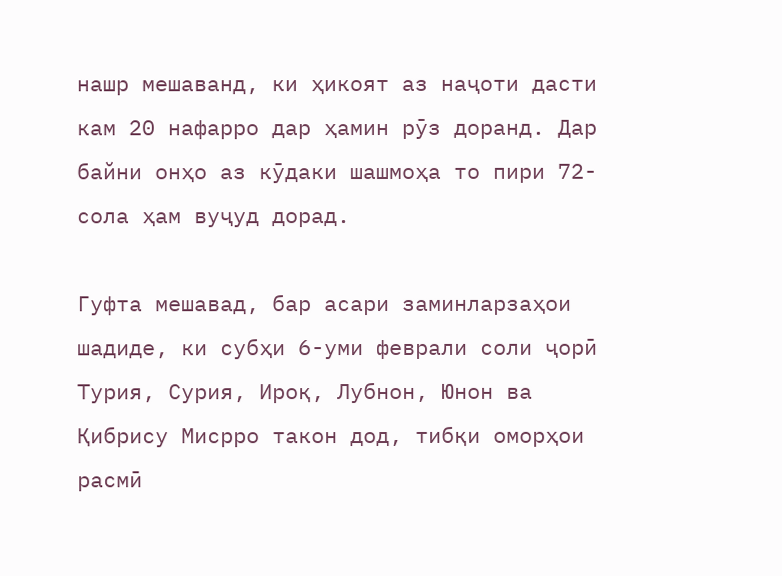нашр мешаванд, ки ҳикоят аз наҷоти дасти кам 20 нафарро дар ҳамин рӯз доранд. Дар байни онҳо аз кӯдаки шашмоҳа то пири 72-сола ҳам вуҷуд дорад.

Гуфта мешавад, бар асари заминларзаҳои шадиде, ки субҳи 6-уми феврали соли ҷорӣ Турия, Сурия, Ироқ, Лубнон, Юнон ва Қибрису Мисрро такон дод, тибқи оморҳои расмӣ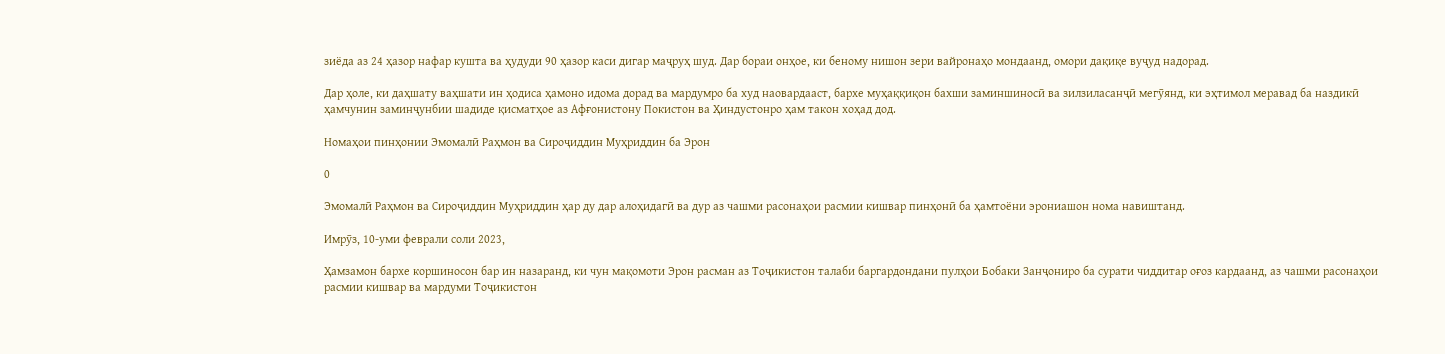зиёда аз 24 ҳазор нафар кушта ва ҳудуди 90 ҳазор каси дигар маҷруҳ шуд. Дар бораи онҳое, ки беному нишон зери вайронаҳо мондаанд, омори дақиқе вуҷуд надорад.

Дар ҳоле, ки даҳшату ваҳшати ин ҳодиса ҳамоно идома дорад ва мардумро ба худ наовардааст, бархе муҳаққиқон бахши заминшиносӣ ва зилзиласанҷӣ мегӯянд, ки эҳтимол меравад ба наздикӣ ҳамчунин заминҷунбии шадиде қисматҳое аз Афғонистону Покистон ва Ҳиндустонро ҳам такон хоҳад дод.

Номаҳои пинҳонии Эмомалӣ Раҳмон ва Сироҷиддин Муҳриддин ба Эрон

0

Эмомалӣ Раҳмон ва Сироҷиддин Муҳриддин ҳар ду дар алоҳидагӣ ва дур аз чашми расонаҳои расмии кишвар пинҳонӣ ба ҳамтоёни эрониашон нома навиштанд.

Имрӯз, 10-уми феврали соли 2023,

Ҳамзамон бархе коршиносон бар ин назаранд, ки чун мақомоти Эрон расман аз Тоҷикистон талаби баргардондани пулҳои Бобаки Занҷониро ба сурати чиддитар оғоз кардаанд, аз чашми расонаҳои расмии кишвар ва мардуми Тоҷикистон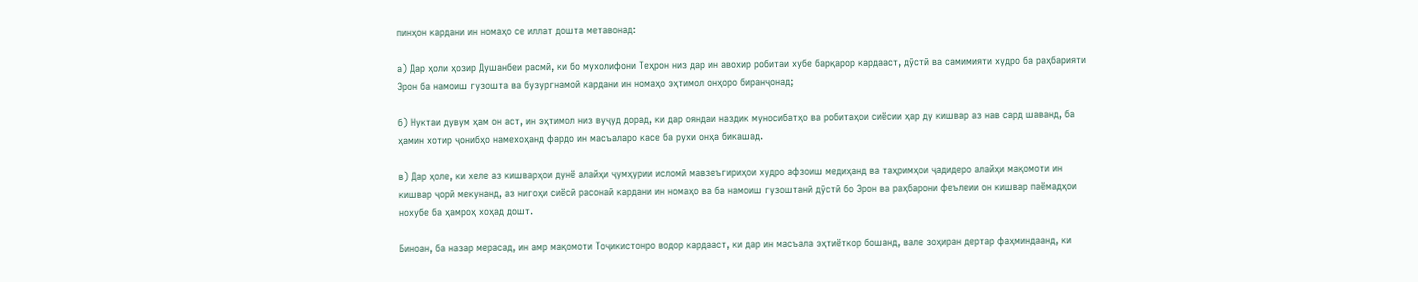пинҳон кардани ин номаҳо се иллат дошта метавонад:

а) Дар ҳоли ҳозир Душанбеи расмӣ, ки бо мухолифони Теҳрон низ дар ин авохир робитаи хубе барқарор кардааст, дӯстӣ ва самимияти худро ба раҳбарияти Эрон ба намоиш гузошта ва бузургнамоӣ кардани ин номаҳо эҳтимол онҳоро биранҷонад;

б) Нуктаи дувум ҳам он аст, ин эҳтимол низ вуҷуд дорад, ки дар ояндаи наздик муносибатҳо ва робитаҳои сиёсии ҳар ду кишвар аз нав сард шаванд, ба ҳамин хотир ҷонибҳо намехоҳанд фардо ин масъаларо касе ба рухи онҳа бикашад.

в) Дар ҳоле, ки хеле аз кишварҳои дунё алайҳи ҷумҳурии исломӣ мавзеъгириҳои худро афзоиш медиҳанд ва таҳримҳои ҷадидеро алайҳи мақомоти ин кишвар ҷорӣ мекунанд, аз нигоҳи сиёсӣ расонаӣ кардани ин номаҳо ва ба намоиш гузоштанӣ дӯстӣ бо Эрон ва раҳбарони феълеии он кишвар паёмадҳои нохубе ба ҳамроҳ хоҳад дошт.

Биноан, ба назар мерасад, ин амр мақомоти Тоҷикистонро водор кардааст, ки дар ин масъала эҳтиёткор бошанд, вале зоҳиран дертар фаҳминдаанд, ки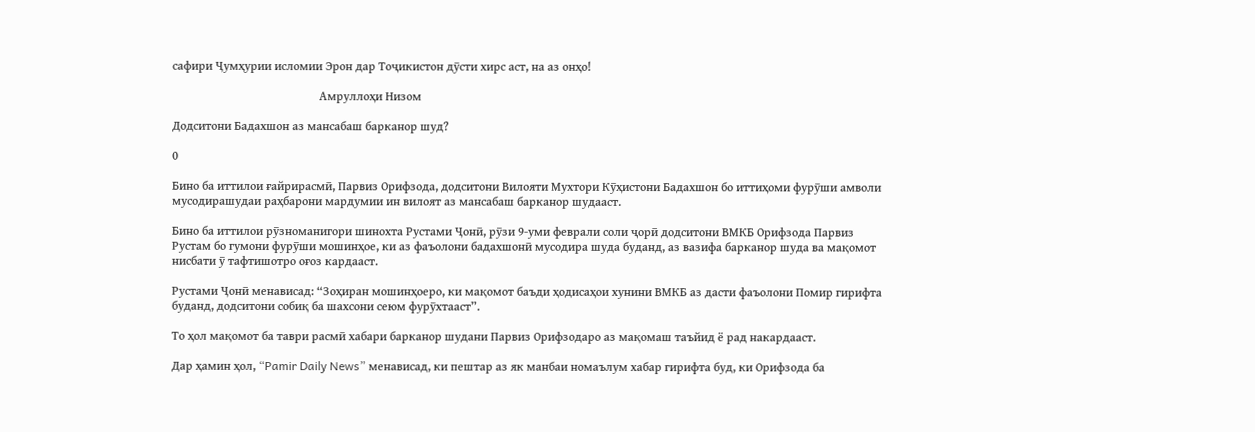сафири Ҷумҳурии исломии Эрон дар Тоҷикистон дӯсти хирс аст, на аз онҳо!

                                                 Амруллоҳи Низом

Додситони Бадахшон аз мансабаш барканор шуд?

0

Бино ба иттилои ғайрирасмӣ, Парвиз Орифзода, додситони Вилояти Мухтори Кӯҳистони Бадахшон бо иттиҳоми фурӯши амволи мусодирашудаи раҳбарони мардумии ин вилоят аз мансабаш барканор шудааст.

Бино ба иттилои рӯзноманигори шинохта Рустами Ҷонӣ, рӯзи 9-уми феврали соли ҷорӣ додситони ВМКБ Орифзода Парвиз Рустам бо гумони фурӯши мошинҳое, ки аз фаъолони бадахшонӣ мусодира шуда буданд, аз вазифа барканор шуда ва мақомот нисбати ӯ тафтишотро оғоз кардааст.

Рустами Ҷонӣ менависад: “Зоҳиран мошинҳоеро, ки мақомот баъди ҳодисаҳои хунини ВМКБ аз дасти фаъолони Помир гирифта буданд, додситони собиқ ба шахсони сеюм фурӯхтааст”.

То ҳол мақомот ба таври расмӣ хабари барканор шудани Парвиз Орифзодаро аз мақомаш таъйид ё рад накардааст.

Дар ҳамин ҳол, “Pamir Daily News” менависад, ки пештар аз як манбаи номаълум хабар гирифта буд, ки Орифзода ба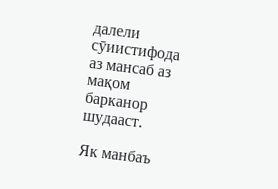далели сӯиистифода аз мансаб аз мақом барканор шудааст.

Як манбаъ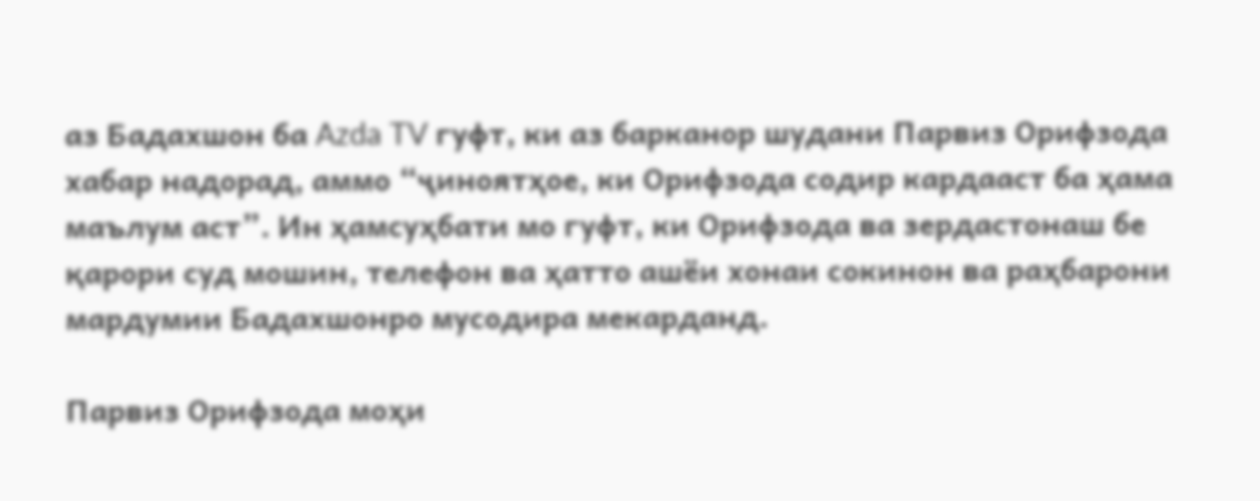аз Бадахшон ба Azda TV гуфт, ки аз барканор шудани Парвиз Орифзода хабар надорад, аммо “ҷиноятҳое, ки Орифзода содир кардааст ба ҳама маълум аст”. Ин ҳамсуҳбати мо гуфт, ки Орифзода ва зердастонаш бе қарори суд мошин, телефон ва ҳатто ашёи хонаи сокинон ва раҳбарони мардумии Бадахшонро мусодира мекарданд.

Парвиз Орифзода моҳи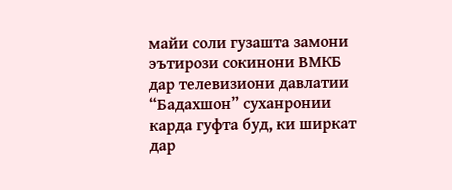майи соли гузашта замони эътирози сокинони ВМКБ дар телевизиони давлатии “Бадахшон” суханронии карда гуфта буд, ки ширкат дар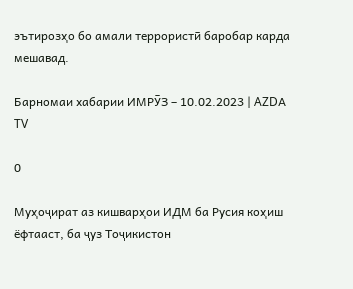эътирозҳо бо амали террористӣ баробар карда мешавад.

Барномаи хaбарии ИМРӮЗ – 10.02.2023 | AZDА TV

0

Муҳоҷират аз кишварҳои ИДМ ба Русия коҳиш ёфтааст, ба ҷуз Тоҷикистон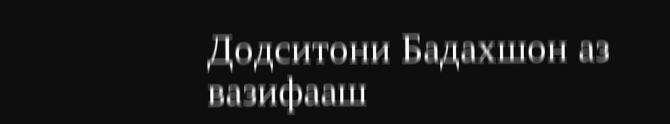Додситони Бадахшон аз вазифааш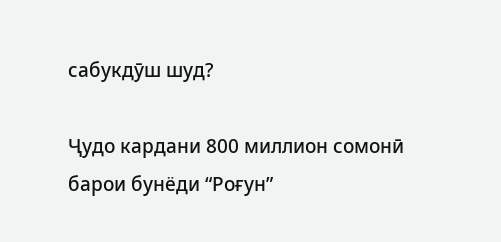сабукдӯш шуд?

Ҷудо кардани 800 миллион сомонӣ барои бунёди “Роғун”